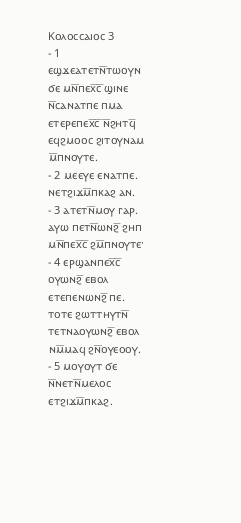Ⲕⲟⲗⲟⲥⲥⲁⲓⲟⲥ 3
- 1 ⲉϣϫⲉⲁⲧⲉⲧⲛ̅ⲧⲱⲟⲩⲛ ϭⲉ ⲙⲛ̅ⲡⲉⲭ̅ⲥ̅ ϣⲓⲛⲉ ⲛ̅ⲥⲁⲛⲁⲧⲡⲉ ⲡⲙⲁ ⲉⲧⲉⲣⲉⲡⲉⲭ̅ⲥ̅ ⲛ̅ϩⲏⲧϥ̅ ⲉϥϩⲙⲟⲟⲥ ϩⲓⲧⲟⲩⲛⲁⲙ ⲙ̅ⲡⲛⲟⲩⲧⲉ.
- 2 ⲙⲉⲉⲩⲉ ⲉⲛⲁⲧⲡⲉ. ⲛⲉⲧϩⲓϫⲙ̅ⲡⲕⲁϩ ⲁⲛ.
- 3 ⲁⲧⲉⲧⲛ̅ⲙⲟⲩ ⲅⲁⲣ. ⲁⲩⲱ ⲡⲉⲧⲛ̅ⲱⲛϩ̅ ϩⲏⲡ ⲙⲛ̅ⲡⲉⲭ̅ⲥ̅ ϩⲙ̅ⲡⲛⲟⲩⲧⲉ·
- 4 ⲉⲣϣⲁⲛⲡⲉⲭ̅ⲥ̅ ⲟⲩⲱⲛϩ̅ ⲉⲃⲟⲗ ⲉⲧⲉⲡⲉⲛⲱⲛϩ̅ ⲡⲉ. ⲧⲟⲧⲉ ϩⲱⲧⲧⲏⲩⲧⲛ̅ ⲧⲉⲧⲛⲁⲟⲩⲱⲛϩ̅ ⲉⲃⲟⲗ ⲛⲙ̅ⲙⲁϥ ϩⲛ̅ⲟⲩⲉⲟⲟⲩ.
- 5 ⲙⲟⲩⲟⲩⲧ ϭⲉ ⲛ̅ⲛⲉⲧⲛ̅ⲙⲉⲗⲟⲥ ⲉⲧϩⲓϫⲙ̅ⲡⲕⲁϩ.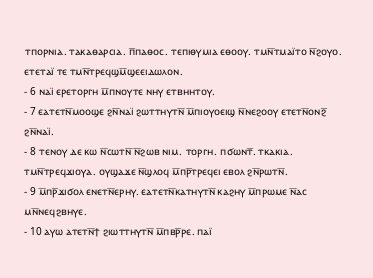ⲧⲡⲟⲣⲛⲓⲁ. ⲧⲁⲕⲁⲑⲁⲣⲥⲓⲁ. ⲡ̅ⲡⲁⲑⲟⲥ. ⲧⲉⲡⲓⲑⲩⲙⲓⲁ ⲉⲑⲟⲟⲩ. ⲧⲙⲛ̅ⲧⲙⲁⲓ̈ⲧⲟ ⲛ̅ϩⲟⲩⲟ. ⲉⲧⲉⲧⲁⲓ̈ ⲧⲉ ⲧⲙⲛ̅ⲧⲣⲉϥϣⲙ̅ϣⲉⲉⲓⲇⲱⲗⲟⲛ.
- 6 ⲛⲁⲓ̈ ⲉⲣⲉⲧⲟⲣⲅⲏ ⲙ̅ⲡⲛⲟⲩⲧⲉ ⲛⲏⲩ ⲉⲧⲃⲏⲏⲧⲟⲩ.
- 7 ⲉⲁⲧⲉⲧⲛ̅ⲙⲟⲟϣⲉ ϩⲛ̅ⲛⲁⲓ̈ ϩⲱⲧⲧⲏⲩⲧⲛ̅ ⲙ̅ⲡⲓⲟⲩⲟⲉⲓϣ ⲛ̅ⲛⲉϩⲟⲟⲩ ⲉⲧⲉⲧⲛ̅ⲟⲛϩ̅ ϩⲛ̅ⲛⲁⲓ̈.
- 8 ⲧⲉⲛⲟⲩ ⲇⲉ ⲕⲱ ⲛ̅ⲥⲱⲧⲛ̅ ⲛ̅ϩⲱⲃ ⲛⲓⲙ. ⲧⲟⲣⲅⲏ. ⲡϭⲱⲛⲧ̅. ⲧⲕⲁⲕⲓⲁ. ⲧⲙⲛ̅ⲧⲣⲉϥϫⲓⲟⲩⲁ. ⲟⲩϣⲁϫⲉ ⲛ̅ϣⲗⲟϥ ⲙ̅ⲡⲣ̅ⲧⲣⲉϥⲉⲓ ⲉⲃⲟⲗ ϩⲛ̅ⲣⲱⲧⲛ̅.
- 9 ⲙ̅ⲡⲣ̅ϫⲓϭⲟⲗ ⲉⲛⲉⲧⲛ̅ⲉⲣⲏⲩ. ⲉⲁⲧⲉⲧⲛ̅ⲕⲁⲧⲏⲩⲧⲛ̅ ⲕⲁϩⲏⲩ ⲙ̅ⲡⲣⲱⲙⲉ ⲛ̅ⲁⲥ ⲙⲛ̅ⲛⲉϥϩⲃⲏⲩⲉ.
- 10 ⲁⲩⲱ ⲁⲧⲉⲧⲛ̅ϯ ϩⲓⲱⲧⲧⲏⲩⲧⲛ̅ ⲙ̅ⲡⲃⲣ̅ⲣⲉ. ⲡⲁⲓ̈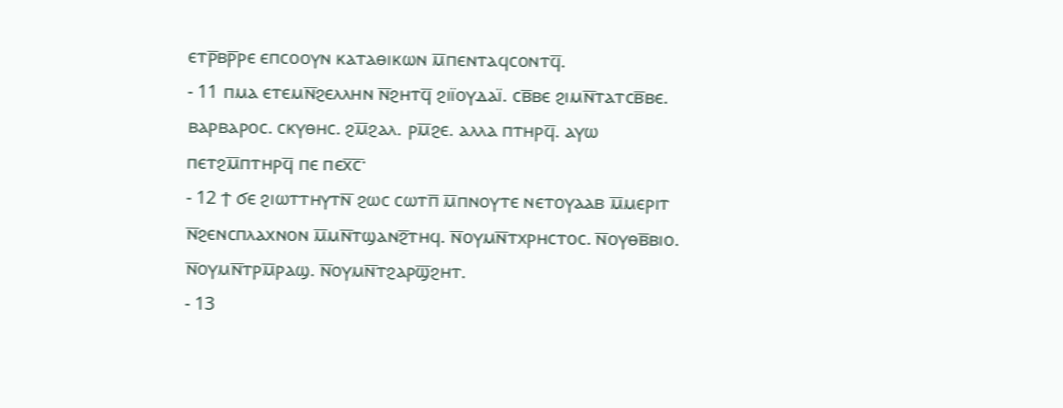ⲉⲧⲣ̅ⲃⲣ̅ⲣⲉ ⲉⲡⲥⲟⲟⲩⲛ ⲕⲁⲧⲁⲑⲓⲕⲱⲛ ⲙ̅ⲡⲉⲛⲧⲁϥⲥⲟⲛⲧϥ̅.
- 11 ⲡⲙⲁ ⲉⲧⲉⲙⲛ̅ϩⲉⲗⲗⲏⲛ ⲛ̅ϩⲏⲧϥ̅ ϩⲓⲓ̈ⲟⲩⲇⲁⲓ̈. ⲥⲃ̅ⲃⲉ ϩⲓⲙⲛ̅ⲧⲁⲧⲥⲃ̅ⲃⲉ. ⲃⲁⲣⲃⲁⲣⲟⲥ. ⲥⲕⲩⲑⲏⲥ. ϩⲙ̅ϩⲁⲗ. ⲣⲙ̅ϩⲉ. ⲁⲗⲗⲁ ⲡⲧⲏⲣϥ̅. ⲁⲩⲱ ⲡⲉⲧϩⲙ̅ⲡⲧⲏⲣϥ̅ ⲡⲉ ⲡⲉⲭ̅ⲥ̅·
- 12 ϯ ϭⲉ ϩⲓⲱⲧⲧⲏⲩⲧⲛ̅ ϩⲱⲥ ⲥⲱⲧⲡ̅ ⲙ̅ⲡⲛⲟⲩⲧⲉ ⲛⲉⲧⲟⲩⲁⲁⲃ ⲙ̅ⲙⲉⲣⲓⲧ ⲛ̅ϩⲉⲛⲥⲡⲗⲁⲭⲛⲟⲛ ⲙ̅ⲙⲛ̅ⲧϣⲁⲛϩ̅ⲧⲏϥ. ⲛ̅ⲟⲩⲙⲛ̅ⲧⲭⲣⲏⲥⲧⲟⲥ. ⲛ̅ⲟⲩⲑⲃ̅ⲃⲓⲟ. ⲛ̅ⲟⲩⲙⲛ̅ⲧⲣⲙ̅ⲣⲁϣ. ⲛ̅ⲟⲩⲙⲛ̅ⲧϩⲁⲣϣ̅ϩⲏⲧ.
- 13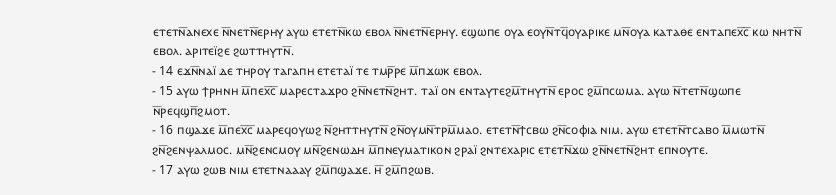ⲉⲧⲉⲧⲛ̅ⲁⲛⲉⲭⲉ ⲛ̅ⲛⲉⲧⲛ̅ⲉⲣⲏⲩ ⲁⲩⲱ ⲉⲧⲉⲧⲛ̅ⲕⲱ ⲉⲃⲟⲗ ⲛ̅ⲛⲉⲧⲛ̅ⲉⲣⲏⲩ. ⲉϣⲱⲡⲉ ⲟⲩⲁ ⲉⲟⲩⲛ̅ⲧϥ̅ⲟⲩⲁⲣⲓⲕⲉ ⲙⲛ̅ⲟⲩⲁ ⲕⲁⲧⲁⲑⲉ ⲉⲛⲧⲁⲡⲉⲭ̅ⲥ̅ ⲕⲱ ⲛⲏⲧⲛ̅ ⲉⲃⲟⲗ. ⲁⲣⲓⲧⲉⲓ̈ϩⲉ ϩⲱⲧⲧⲏⲩⲧⲛ̅.
- 14 ⲉϫⲛ̅ⲛⲁⲓ̈ ⲇⲉ ⲧⲏⲣⲟⲩ ⲧⲁⲅⲁⲡⲏ ⲉⲧⲉⲧⲁⲓ̈ ⲧⲉ ⲧⲙⲣ̅ⲣⲉ ⲙ̅ⲡϫⲱⲕ ⲉⲃⲟⲗ.
- 15 ⲁⲩⲱ ϯⲣⲏⲛⲏ ⲙ̅ⲡⲉⲭ̅ⲥ̅ ⲙⲁⲣⲉⲥⲧⲁϫⲣⲟ ϩⲛ̅ⲛⲉⲧⲛ̅ϩⲏⲧ. ⲧⲁⲓ̈ ⲟⲛ ⲉⲛⲧⲁⲩⲧⲉϩⲙ̅ⲧⲏⲩⲧⲛ̅ ⲉⲣⲟⲥ ϩⲙ̅ⲡⲥⲱⲙⲁ. ⲁⲩⲱ ⲛ̅ⲧⲉⲧⲛ̅ϣⲱⲡⲉ ⲛ̅ⲣⲉϥϣⲡ̅ϩⲙⲟⲧ.
- 16 ⲡϣⲁϫⲉ ⲙ̅ⲡⲉⲭ̅ⲥ̅ ⲙⲁⲣⲉϥⲟⲩⲱϩ ⲛ̅ϩⲏⲧⲧⲏⲩⲧⲛ̅ ϩⲛ̅ⲟⲩⲙⲛ̅ⲧⲣⲙ̅ⲙⲁⲟ. ⲉⲧⲉⲧⲛ̅ϯⲥⲃⲱ ϩⲛ̅ⲥⲟⲫⲓⲁ ⲛⲓⲙ. ⲁⲩⲱ ⲉⲧⲉⲧⲛ̅ⲧⲥⲁⲃⲟ ⲙ̅ⲙⲱⲧⲛ̅ ϩⲛ̅ϩⲉⲛⲯⲁⲗⲙⲟⲥ. ⲙⲛ̅ϩⲉⲛⲥⲙⲟⲩ ⲙⲛ̅ϩⲉⲛⲱⲇⲏ ⲙ̅ⲡⲛⲉⲩⲙⲁⲧⲓⲕⲟⲛ ϩⲣⲁⲓ̈ ϩⲛⲧⲉⲭⲁⲣⲓⲥ ⲉⲧⲉⲧⲛ̅ϫⲱ ϩⲛ̅ⲛⲉⲧⲛ̅ϩⲏⲧ ⲉⲡⲛⲟⲩⲧⲉ.
- 17 ⲁⲩⲱ ϩⲱⲃ ⲛⲓⲙ ⲉⲧⲉⲧⲛⲁⲁⲁⲩ ϩⲙ̅ⲡϣⲁϫⲉ. ⲏ̅ ϩⲙ̅ⲡϩⲱⲃ.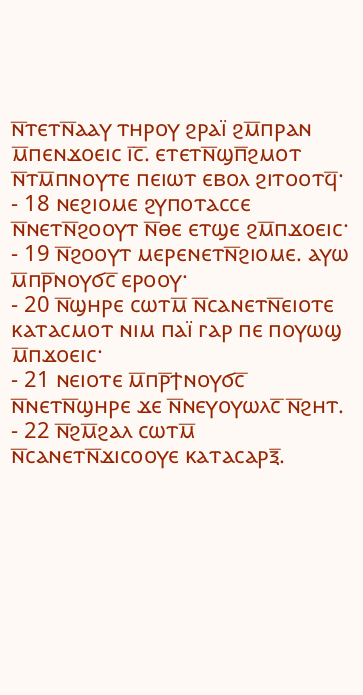ⲛ̅ⲧⲉⲧⲛ̅ⲁⲁⲩ ⲧⲏⲣⲟⲩ ϩⲣⲁⲓ̈ ϩⲙ̅ⲡⲣⲁⲛ ⲙ̅ⲡⲉⲛϫⲟⲉⲓⲥ ⲓ̅ⲥ̅. ⲉⲧⲉⲧⲛ̅ϣⲡ̅ϩⲙⲟⲧ ⲛ̅ⲧⲙ̅ⲡⲛⲟⲩⲧⲉ ⲡⲉⲓⲱⲧ ⲉⲃⲟⲗ ϩⲓⲧⲟⲟⲧϥ̅·
- 18 ⲛⲉϩⲓⲟⲙⲉ ϩⲩⲡⲟⲧⲁⲥⲥⲉ ⲛ̅ⲛⲉⲧⲛ̅ϩⲟⲟⲩⲧ ⲛ̅ⲑⲉ ⲉⲧϣⲉ ϩⲙ̅ⲡϫⲟⲉⲓⲥ·
- 19 ⲛ̅ϩⲟⲟⲩⲧ ⲙⲉⲣⲉⲛⲉⲧⲛ̅ϩⲓⲟⲙⲉ. ⲁⲩⲱ ⲙ̅ⲡⲣ̅ⲛⲟⲩϭⲥ̅ ⲉⲣⲟⲟⲩ·
- 20 ⲛ̅ϣⲏⲣⲉ ⲥⲱⲧⲙ̅ ⲛ̅ⲥⲁⲛⲉⲧⲛ̅ⲉⲓⲟⲧⲉ ⲕⲁⲧⲁⲥⲙⲟⲧ ⲛⲓⲙ ⲡⲁⲓ̈ ⲅⲁⲣ ⲡⲉ ⲡⲟⲩⲱϣ ⲙ̅ⲡϫⲟⲉⲓⲥ·
- 21 ⲛⲉⲓⲟⲧⲉ ⲙ̅ⲡⲣ̅ϯⲛⲟⲩϭⲥ̅ ⲛ̅ⲛⲉⲧⲛ̅ϣⲏⲣⲉ ϫⲉ ⲛ̅ⲛⲉⲩⲟⲩⲱⲗⲥ̅ ⲛ̅ϩⲏⲧ.
- 22 ⲛ̅ϩⲙ̅ϩⲁⲗ ⲥⲱⲧⲙ̅ ⲛ̅ⲥⲁⲛⲉⲧⲛ̅ϫⲓⲥⲟⲟⲩⲉ ⲕⲁⲧⲁⲥⲁⲣⲝ̅.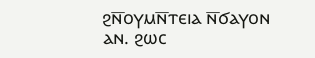ϩⲛ̅ⲟⲩⲙⲛ̅ⲧⲉⲓⲁ ⲛ̅ϭⲁⲩⲟⲛ ⲁⲛ. ϩⲱⲥ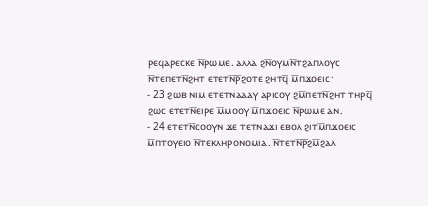ⲣⲉϥⲁⲣⲉⲥⲕⲉ ⲛ̅ⲣⲱⲙⲉ. ⲁⲗⲗⲁ ϩⲛ̅ⲟⲩⲙⲛ̅ⲧϩⲁⲡⲗⲟⲩⲥ ⲛ̅ⲧⲉⲡⲉⲧⲛ̅ϩⲏⲧ ⲉⲧⲉⲧⲛ̅ⲣ̅ϩⲟⲧⲉ ϩⲏⲧϥ̅ ⲙ̅ⲡϫⲟⲉⲓⲥ·
- 23 ϩⲱⲃ ⲛⲓⲙ ⲉⲧⲉⲧⲛⲁⲁⲁⲩ ⲁⲣⲓⲥⲟⲩ ϩⲙ̅ⲡⲉⲧⲛ̅ϩⲏⲧ ⲧⲏⲣϥ̅ ϩⲱⲥ ⲉⲧⲉⲧⲛ̅ⲉⲓⲣⲉ ⲙ̅ⲙⲟⲟⲩ ⲙ̅ⲡϫⲟⲉⲓⲥ ⲛ̅ⲣⲱⲙⲉ ⲁⲛ.
- 24 ⲉⲧⲉⲧⲛ̅ⲥⲟⲟⲩⲛ ϫⲉ ⲧⲉⲧⲛⲁϫⲓ ⲉⲃⲟⲗ ϩⲓⲧⲙ̅ⲡϫⲟⲉⲓⲥ ⲙ̅ⲡⲧⲟⲩⲉⲓⲟ ⲛ̅ⲧⲉⲕⲗⲏⲣⲟⲛⲟⲙⲓⲁ. ⲛ̅ⲧⲉⲧⲛ̅ⲣ̅ϩⲙ̅ϩⲁⲗ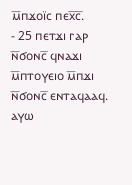ⲙ̅ⲡϫⲟⲓ̈ⲥ ⲡⲉⲭ̅ⲥ̅.
- 25 ⲡⲉⲧϫⲓ ⲅⲁⲣ ⲛ̅ϭⲟⲛⲥ̅ ϥⲛⲁϫⲓ ⲙ̅ⲡⲧⲟⲩⲉⲓⲟ ⲙ̅ⲡϫⲓ ⲛ̅ϭⲟⲛⲥ̅ ⲉⲛⲧⲁϥⲁⲁϥ. ⲁⲩⲱ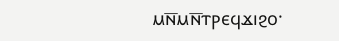ⲙⲛ̅ⲙⲛ̅ⲧⲣⲉϥϫⲓϩⲟ·